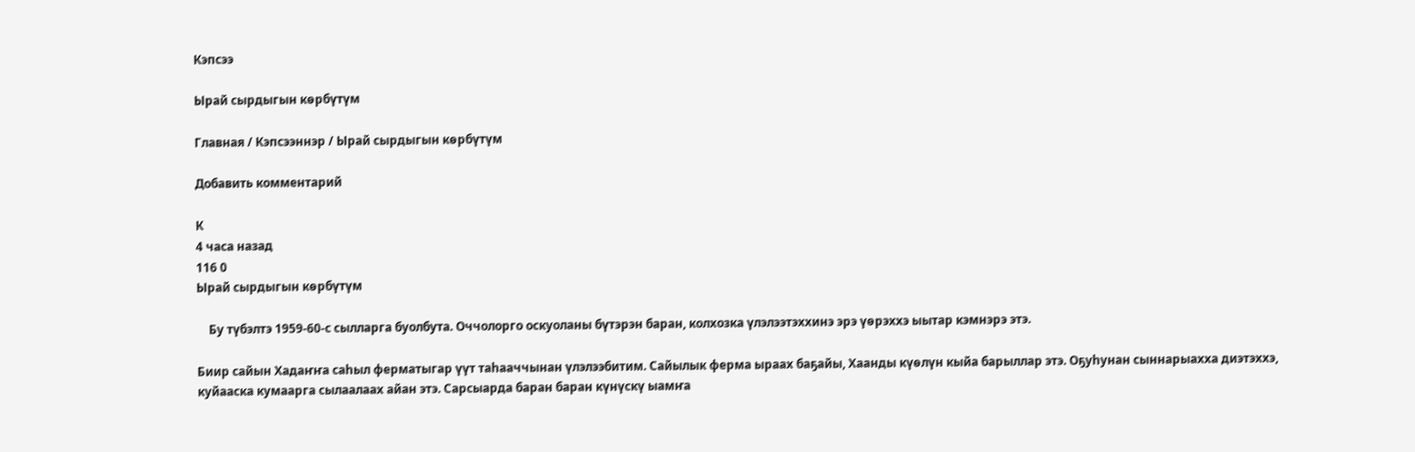Кэпсээ

Ырай сырдыгын көрбүтүм

Главная / Кэпсээннэр / Ырай сырдыгын көрбүтүм

Добавить комментарий

К
4 часа назад
116 0
Ырай сырдыгын көрбүтүм

    Бу түбэлтэ 1959-60-с сылларга буолбута. Оччолорго оскуоланы бүтэрэн баран, колхозка үлэлээтэххинэ эрэ үөрэххэ ыытар кэмнэрэ этэ.

Биир сайын Хадаҥҥа саһыл ферматыгар үүт таһааччынан үлэлээбитим. Сайылык ферма ыраах баҕайы, Хаанды күөлүн кыйа барыллар этэ. Оҕуһунан сыннарыахха диэтэххэ, куйааска кумаарга сылаалаах айан этэ. Сарсыарда баран баран күнүскү ыамҥа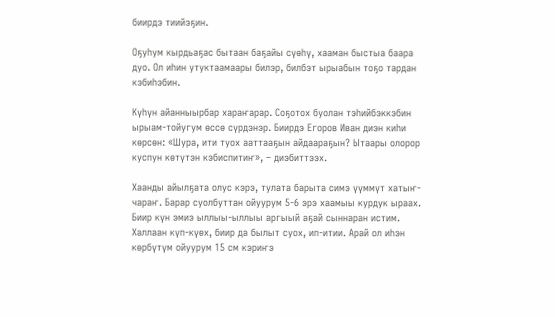биирдэ тиийэҕин.

Оҕуһум кырдьаҕас бытаан баҕайы сүөһү, хааман быстыа баара дуо. Ол иһин утуктаамаары билэр, билбэт ырыабын тоҕо тардан кэбиһэбин.

Күһүн айанныырбар хараҥарар. Соҕотох буолан тэһийбэккэбин ырыам-тойугум өссө сүрдэнэр. Биирдэ Егоров Иван диэн киһи көрсөн: «Шура, ити туох ааттааҕын айдаараҕын? Ытаары олорор куспун көтүтэн кэбиспитиҥ», – диэбиттээх.

Хаанды айылҕата олус кэрэ, тулата барыта симэ үүммүт хатыҥ-чараҥ. Барар суолбуттан ойуурум 5-6 эрэ хаамыы курдук ыраах. Биир күн эмиэ ыллыы-ыллыы аргыый аҕай сыннаран истим. Халлаан күп-күөх, биир да былыт суох, ип-итии. Арай ол иһэн көрбүтүм ойуурум 15 см кэриҥэ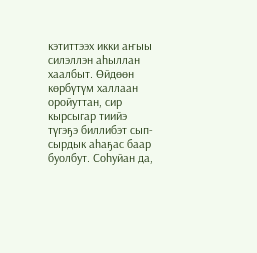кэтиттээх икки аҥыы силэллэн аһыллан хаалбыт. Өйдөөн көрбүтүм халлаан оройуттан, сир кырсыгар тиийэ түгэҕэ биллибэт сып-сырдык аһаҕас баар буолбут. Соһуйан да,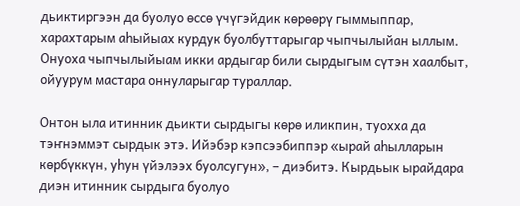дьиктиргээн да буолуо өссө үчүгэйдик көрөөрү гыммыппар, харахтарым аһыйыах курдук буолбуттарыгар чыпчылыйан ыллым. Онуоха чыпчылыйыам икки ардыгар били сырдыгым сүтэн хаалбыт, ойуурум мастара оннуларыгар тураллар.

Онтон ыла итинник дьикти сырдыгы көрө иликпин, туохха да тэҥнэммэт сырдык этэ. Ийэбэр кэпсээбиппэр «ырай аһылларын көрбүккүн, уһун үйэлээх буолсугун», – диэбитэ. Кырдьык ырайдара диэн итинник сырдыга буолуо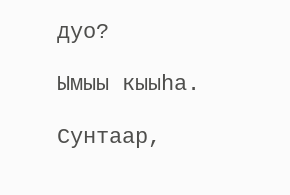дуо?

Ымыы кыыһа.

Сунтаар,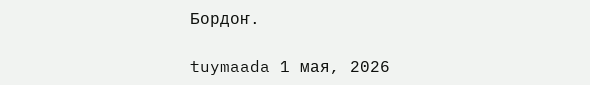Бордоҥ.

tuymaada 1 мая, 2026